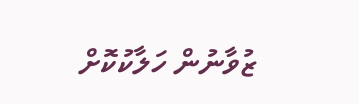ޒުވާނުން ހަލާކުކޮށް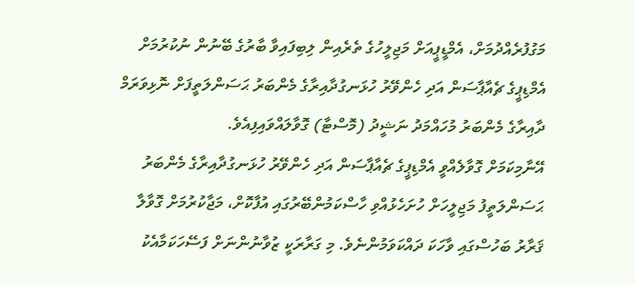މަގުފުރެއްދުމަށް، އެމްޑީޕީއަށް މަޖިލީހުގެ ތެރެއިން ލިބިފައިވާ ބާރުގެ ބޭނުން ނުކުރުމަށް އެމްޑިޕީގެ ޗެއާޕާސަން އަދި ހެންވޭރު ހުޅަނގުދާއިރާގެ މެންބަރު ޙަސަންލަތީފަށް ނޮޅިވަރަމް ދާއިރާގެ މެންބަރު މުހައްމަދު ނަޝީދު (މޮސްޓާ) ގޮވާލައްވައިފިއެވެ.
އޭނާމިކަމަށް ގޮވާލެއްވީ އެމްޑިޕީގެ ޗެއާޕާސަން އަދި ހެންވޭރު ހުޅަނގުދާއިރާގެ މެންބަރު ޙަސަންލަތީފު މަޖިލީހަށް ހުށަހެޅުއްވި ހާސްކަމުންބޭރުގައި އުފާކޮށް، މަޖާކުރުމަށް ގޮވާލާ ޤަރާރު ބަހުސްގައި ވާހަކަ ދައްކަވަމުންނެވެ. މި ގަރާރަކީ ޒުވާނުންނަށް ފަސޭހަކަމާއެކު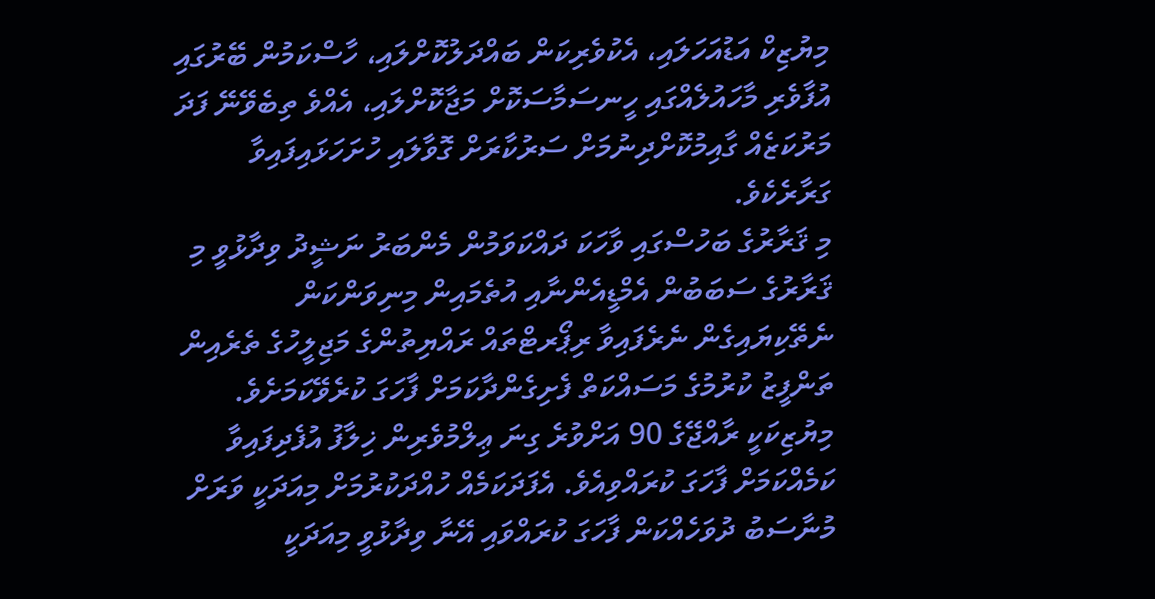މިޔުޒިކް އަޑުއަހަލައި، އެކުވެރިކަން ބައްދަލުކޮށްލައި، ހާސްކަމުން ބޭރުގައި އުފާވެރި މާހައުލެއްގައި ހީނސަމާސަކޮށް މަޖާކޮށްލައި، އެއްވެ ތިބެވޭނޭ ފަދަ މަރުކަޒެއް ގާއިމުކޮށްދިނުމަށް ސަރުކާރަށް ގޮވާލައި ހުށަހަޅައިފައިވާ ގަރާރެކެވެ.
މި ޤަރާރުގެ ބަހުސްގައި ވާހަކަ ދައްކަވަމުން މެންބަރު ނަޝީދު ވިދާޅުވީ މި ޤަރާރުގެ ސަބަބުން އެމްޑީއެންނާއި އުތެމައިން މިނިވަންކަން ނެތޭކިޔައިގެން ނެރެފައިވާ ރިޕޯރޓްތައް ރައްޔިތުންގެ މަޖިލީހުގެ ތެރެއިން ތަންފީޒު ކުރުމުގެ މަސައްކަތް ފެށިގެންދާކަމަށް ފާހަގަ ކުރެވޭކަމަށެވެ. މިޔުޒިކަކީ ރާއްޖޭގެ 90 އަށްވުރެ ގިނަ ޢިލްމުވެރިން ޚިލާފު އުފެދިފައިވާ ކަމެއްކަމަށް ފާހަގަ ކުރައްވިއެވެ. އެފަދަކަމެއް ހުއްދަކުރުމަށް މިއަދަކީ ވަރަށް މުނާސަބު ދުވަހެއްކަން ފާހަގަ ކުރައްވައި އޭނާ ވިދާޅުވީ މިއަދަކީ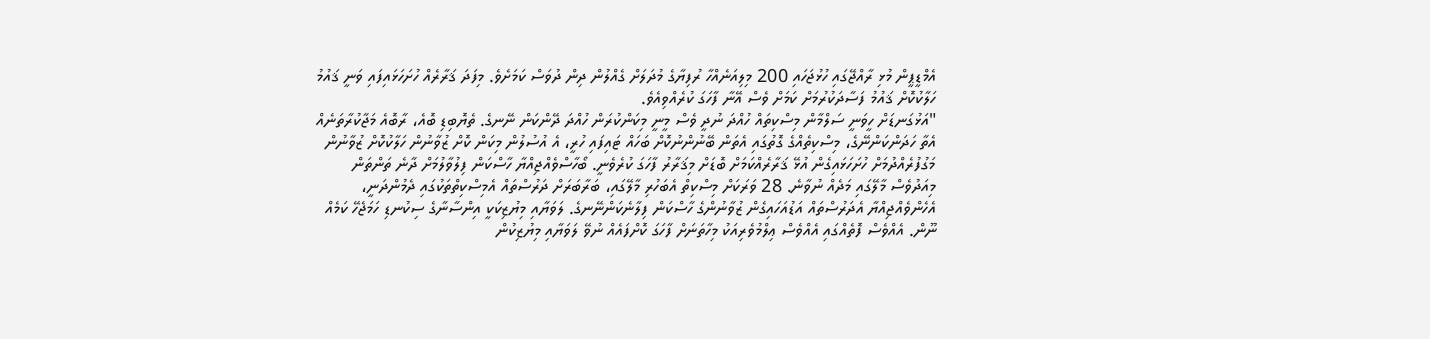އެމްޑީޕީން މުޅި ރާއްޖޭގައި ހުޅުޖަހައި 200 މިލިއަނެއްހާ ރުފިޔާގެ މުދަލަށް ގެއްލުން ދިން ދުވަސް ކަމަށެވެ. މިފަދަ ޤަރާރެއް ހުށަހަޅައިފައި ވަނީ ޤައުމު ހަލާކުކޮށް ޤައުމު ފަސާދަކުރުމަށް ކަމަށް ވެސް އޭނާ ފާހަގަ ކުރެއްވިއެވެ.
"އަޅުގަނޑަށް ހީވަނީ ސަލްމާން މިސްކިތައް ހުއްދަ ނުދީ ވެސް މީނީ މިކަންކުރަން ހުއްދަ ދޭންކަން ނޭނގެ. ތެޔޮބިޑި ބޮއެ، ރާބޮއެ މަޖާކުރާތަނެއް އެތާ ހަދަންކަންނޭގެ، މިސްކިތެއްގެ ގޮތުގައި އެތަން ބޭނުންނުކޮށް ބަހައް ޓައިފައި ހުރީ، އެ އުސުލުން މިކަން ކޮށް ޒުވާނުން ހަލާކުކޮށް ޒުވާނުން މަގުފުރެއްދުމަށް ހުށަހަޅައިގެން އުޅޭ ޤަރާރެއްކަމަށް ބޮޑަށް މިޤަރާރު ފާހަގަ ކުރެވެނީ. ބޯހާސްވެއްޖިއްޔާ ހާސްކަން ފިލުވާލުމަށް ދާނެ ތަންތަން މިއަދުވެސް މާލޭގައި މަދެއް ނުވާނެ. 28 ވަރަކަށް މިސްކިތް އެބަހުރި މާލޭގައި، ބަރާބަރަށް ދަރުސްތައް އެމިސްކިތްތަކުގައި ދެމުންދަނީ، އެހެންވެއްޖިއްޔާ އެދަރުސްތައް އަޑުއަހައިގެން ޒުވާނުންގެ ހާސްކަން ފިލާނެކަންނޭނގެ. ލަވަޔާއި މިޔުޒިކަކީ އިންސާނާގެ ސިކުނޑި ހަމަޖެހޭ ކަމެއް ނޫން. އެއްވެސް ފޮތެއްގައި އެއްވެސް ޢިލްމުވެރިއަކު މިހާތަނަށް ފާހަގަ ކޮށްފައެއް ނުވޭ ލަވަޔާއި މިޔުޒިކުން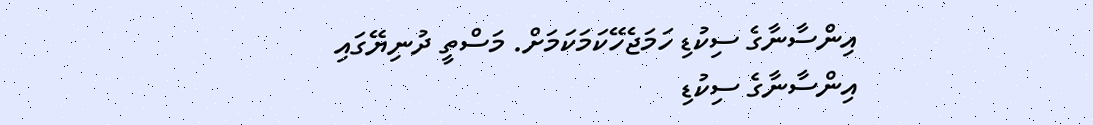އިންސާނާގެ ސިކުޑި ހަމަޖެހޭކަމަކަމަށް. މަސްތީ ދުނިޔޭގައި އިންސާނާގެ ސިކުޑި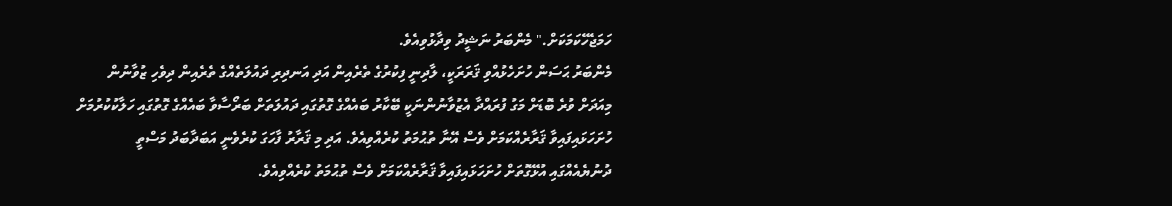ހަމަޖެހޭކަމަކަށް." މެންބަރު ނަޝީދު ވިދާޅުވިއެވެ.
މެންބަރު ޙަސަން ހުށަހެޅުއްވި ޤަރަރަކީ، ލާދިނީ ފިކުރުގެ ތެރެއިން އަދި އަނދިރި ދައުލަތެއްގެ ތެރެއިން ދިވެހި ޒުވާނުން މިއަދަށް ވުރެ ބޮޑަށް މަގު ފުރައްދާ އެޒުވާނުންނަކީ ބޭކާރު ބައެއްގެ ގޮތުގައި ދައުލަތަށް ބަރޯސާވާ ބައެއްގެ ގޮތުގައި ހަލާކުކުރުމަށް ހުށަހަޅައިފައިވާ ޤަރާރެއްކަމަށް ވެސް އޭނާ ތުޙުމަތު ކުރެއްވިއެވެ. އަދި މި ޤަރާރު ފާހަގަ ކުރެވެނީ އަބަދާބަދު މަސްތީ ދުނުޔެއެއްގައި އުޅޭގޮތަށް ހުށަހަޅައިފައިވާ ޤަރާރެއްކަމަށް ވެސް ތުޙުމަތު ކުރެއްވިއެވެ.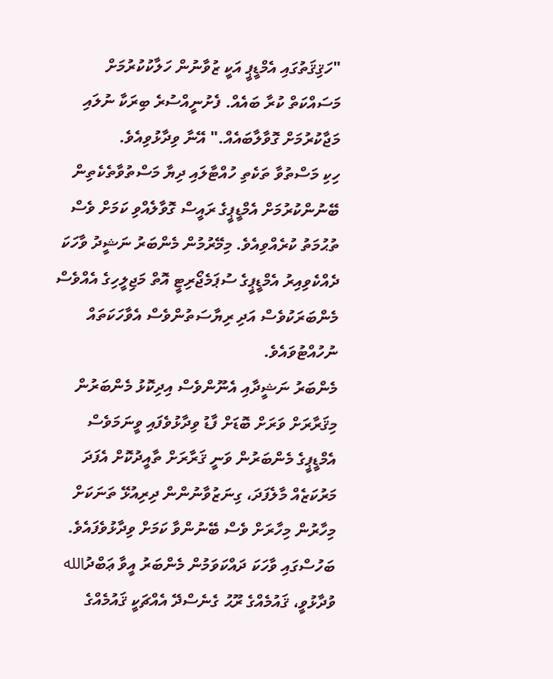"ހަޤިޤަތުގައި އެމްޑީޕީ އަކީ ޒުވާނުން ހަލާކުކުރުމަށް މަސައްކަތް ކުރާ ބައެއް. ފެށުނީއްސުރެ ބިރަކާ ނުލައި މަޖާކުރުމަށް ގޮވާލާބައެއް." އޭނާ ވިދާޅުވިއެވެ.
ހިކި މަސްތުވާ ތަކެތި ހުއްޓާލައި ދިޔާ މަސްތުވާތެކެތިން ބޭނުންކުރުމަށް އެމްޑީޕީގެ ރައީސް ގޮވާލެއްވި ކަމަށް ވެސް ތުޙުމަތު ކުރެއްވިއެވެ. މިމޭރުމުން މެންބަރު ނަޝީދު ވާހަކަ ދެއްކެވިއިރު އެމްޑީޕީގެ ސުޕަމެޖޯރިޓީ އޮތް މަޖިލީހިގެ އެއްވެސް މެންބަރަކުވެސް އަދި ރިޔާސަތުންވެސް އެވާހަކަތައް ނުހުއްޓުވައެވެ.
މެންބަރު ނަޝީދާއި އެނޫންވެސް އިދިކޮޅު މެންބަރުން މިޤަރާރަށް ވަރަށް ބޮޑަށް ފާޑު ވިދާޅުވެފައި ވީނަމަވެސް އެމްޑީޕީގެ މެންބަރުން ވަނީ ޤަރާރަށް ތާއީދުކޮށް އެފަދަ މަރުކަޒެއް މާލެފަދަ، ގިނަޒުވާނުންން ދިރިއުޅޭ ތަނަކަށް މިހާރުން މިހާރަށް ވެސް ބޭނުންވާ ކަމަށް ވިދާޅުވެފައެވެ.
ބަހުސްގައި ވާހަކަ ދައްކަވަމުން މެންބަރު އީވާ ޢަބްދުالله ވުދާޅުވީ، ޤައުމެއްގެ ރޫޙު ގެނެސްދޭ އެއްޗަކީ ޤައުމެއްގެ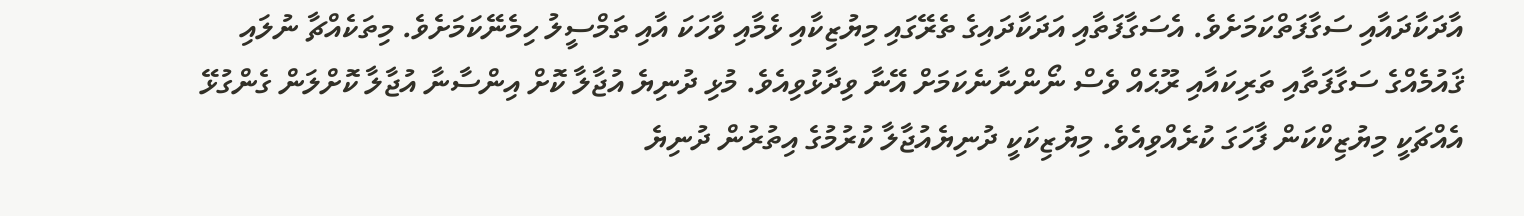އާދަކާދައާއި ސަގާފަތްކަމަށެވެ. އެސަގާފަތާއި އަދަކާދައިގެ ތެރޭގައި މިޔުޒިކާއި ޅެމާއި ވާހަކަ އާއި ތަމްސީލު ހިމެނޭކަމަށެވެ. މިތަކެއްޗާ ނުލައި ޤައުމެއްގެ ސަގާފަތާއި ތަރިކައާއި ރޫޙެއް ވެސް ނޯންނާނެކަމަށް އޭނާ ވިދާޅުވިއެވެ. މުޅި ދުނިޔެ އުޖާލާ ކޮށް އިންސާނާ އުޖާލާ ކޮށްލަން ގެންގުޅޭ އެއްޗަކީ މިޔުޒިކްކަން ފާހަގަ ކުރެއްވިއެވެ. މިޔުޒިކަކީ ދުނިޔެއުޖާލާ ކުރުމުގެ އިތުރުން ދުނިޔެ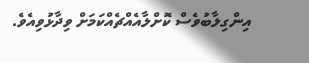އިންގިލާބުވެސް ކޮށްލާއެއްޗެއްކަމަށް ވިދާޅުވިއެވެ.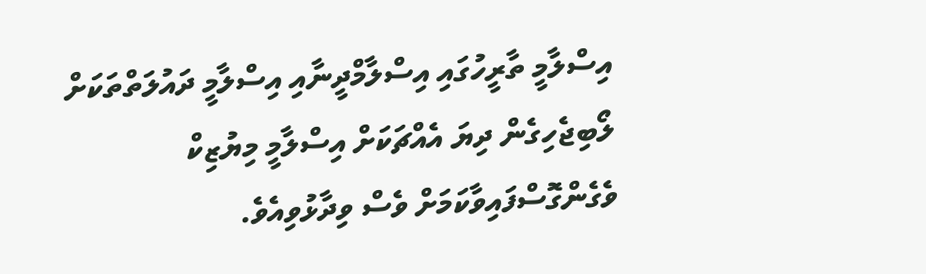އިސްލާމީ ތާރީހުގައި އިސްލާމްދީނާއި އިސްލާމީ ދައުލަތްތަކަށް ލޯބިޖެހިގެން ދިޔަ އެއްޗަކަށް އިސްލާމީ މިޔުޒިކް ވެގެންގޮސްފައިވާކަމަށް ވެސް ވިދާޅުވިއެވެ.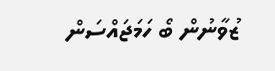ޒުވާނުން ބޯ ހަމަޖައްސަން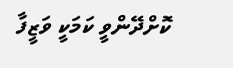ކޮށްދޭންވީ ކަމަކީ ވަޒީފާ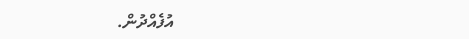އުފެއްދުން.